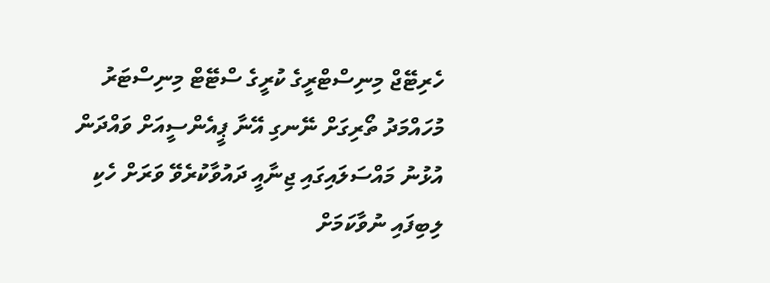ހެރިޓޭޖް މިނިސްޓްރީގެ ކުރީގެ ސްޓޭޓް މިނިސްޓަރު މުހައްމަދު ތޯރިގަށް ނޭނގި އޭނާ ޕީއެންސީއަށް ވައްދަން އުޅުނު މައްސަލައިގައި ޖިނާއީ ދައުވާކުރެވޭ ވަރަށް ހެކި ލިބިފައި ނުވާކަމަށް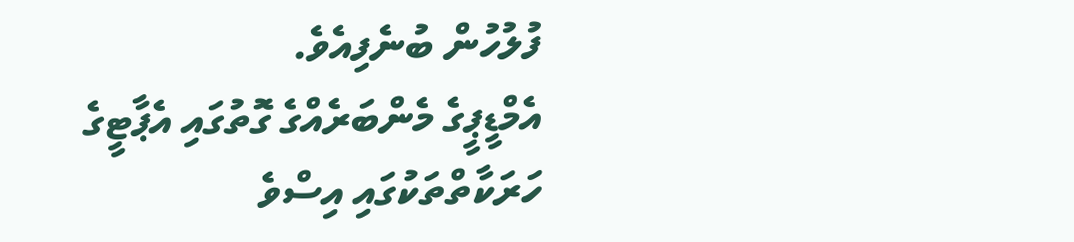ފުލުހުން ބުނެފިއެވެ.
އެމްޑީޕީގެ މެންބަރެއްގެ ގޮތުގައި އެޕާޓީގެ ހަރަކާތްތަކުގައި އިސްވެ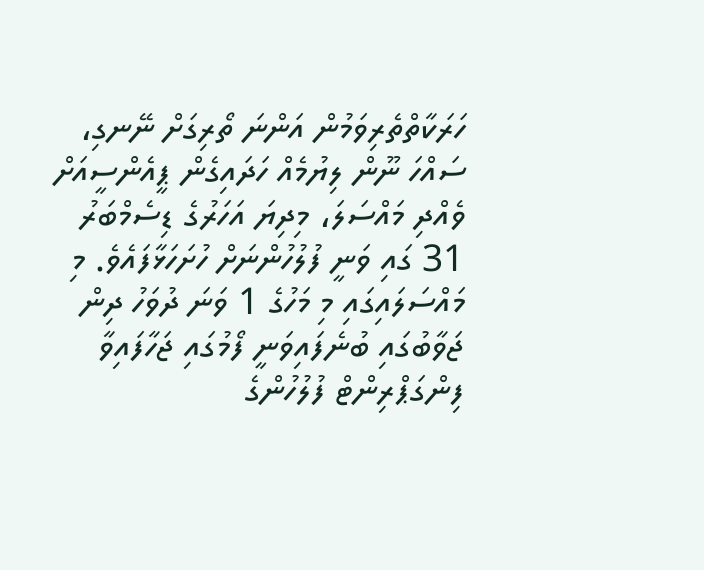ހަރަކާތްތެރިވަމުން އަންނަ ތޯރިގަށް ނޭނގި، ސައްހަ ނޫން ލިޔުމެއް ހަދައިގެން ޕީއެންސީއަށް ވެއްދި މައްސަލަ، މިދިޔަ އަހަރުގެ ޑިސެމްބަރު 31 ގައި ވަނީ ފުލުހުންނަށް ހުށަހަޅާފައެވެ. މި މައްސަލައިގައި މި މަހުގެ 1 ވަނަ ދުވަހު ދިން ޖަވާބުގައި ބުނެފައިވަނީ ފޯމުގައި ޖަހާފައިވާ ފިންގަޕްރިންޓް ފުލުހުންގެ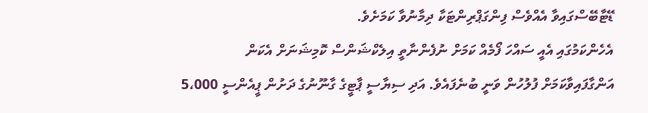ޑޭޓާބޭސްގައިވާ އެއްވެސް ފިންގަޕްރިންޓަކާ ދިމާނުވާ ކަމަށެވެ.
އެހެންކަމުގައި އެއީ ސައްހަ ފޯމެއް ކަމަށް ނުފެންނާތީ އިލެކްޝަންސް ކޮމިޝަނަށް އެކަން އަންގާފައިވާކަމަށް ފުލުހުން ވަނީ ބުނެފައެވެ. އަދި ސިޔާސީ ޕާޓީގެ ގާނޫނުގެ ދަށުން ޕީއެންސީ 5،000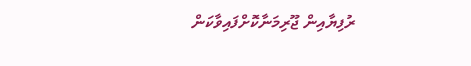ރުފިޔާއިން ޖޫރިމަނާކޮށްފައިވާކަން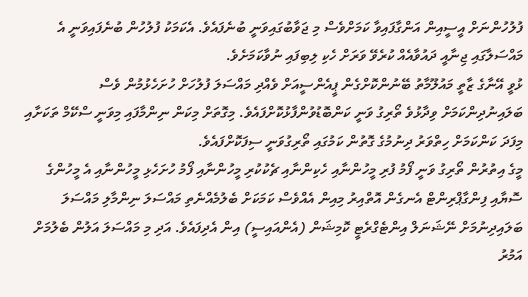ފުލުހުންނަށް އީސީއިން އަންގާފައިވާ ކަމަށްވެސް މި ޖަވާބުގައިވަނީ ބުނެފައެވެ. އެކަމަކު ފުލުހުން ބުނެފައިވަނީ އެ މައްސަލާގައި ޖިނާއީ ދައުވާއެއް ކުރެވޭ ވަރަށް ހެކި ލިބިފައި ނުވާކަމަށެވެ.
ޅުވީ އޭނާގެ ޒާތީ މައުލޫމާތު ބޭނުންކޮށްގެން ޕީއެންސީއަށް ވެއްދި މައްސަލަ ފުލުހަށް ހުށަހެޅުމުން ވެސް ބަލައިނުދިންކަމަށް ވިދާޅުވެ ތޯރިގު ވަނީ ކަންބޮޑުވުންފާޅުކޮށްފައެވެ. މިގޮތަށް މިކަން ނިންމާފައި މިވަނީ ސްކޭމް ތަކަށާއި މިފަދަ ކަންކަމަށް ހިތްވަރު ދިނުމުގެ ގޮތުން ކަމުގައި ތޯރިގުވަނީ ސިފަކޮށްފައެވެ.
މީގެ އިތުރުން ތޯރިގު ވަނީ ފޯމު ފުރި މީހުންނާއި ހެކިންނާއި ޗެކުކުރި މީހުންނާއި ފޯމު ހުށަހެޅި މީހުންނާއި އެ މީހުންގެ ސޮޔާއި ފިންގާޕްރިންޓް އެނގެން އޮތްއިރު މިއިން އެއްވެސް ކަމަކަށް ބެލުމެއްނެތި މައްސަލަ ނިންމާލި މައްސަލަ ބަލައިދިނުމަށް ނޭޝަނަލް އިންޓެގްރެޓީ ކޮމިޝަން (އެންއައިސީ) އިން އެދިފައެވެ. އަދި މި މައްސަލަ އަލުން ބެލުމަށް އަމުރު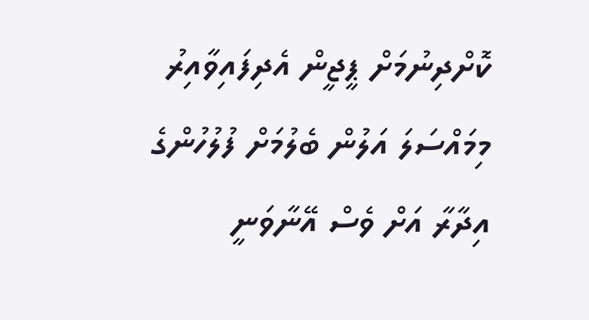ކޮށްދިނުމަށް ޕީޖީން އެދިފައިވާއިރު މިމައްސަލަ އަލުން ބެލުމަށް ފުލުހުންގެ އިދާރާ އަށް ވެސް އޭނާވަނީ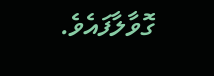ގޮވާލާފައެވެ.